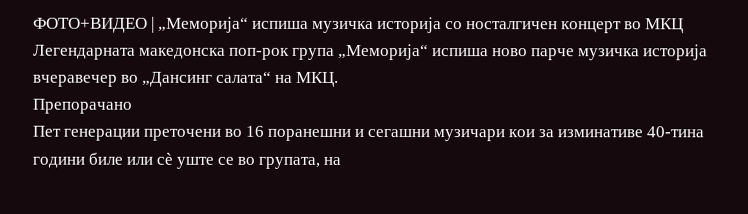ФОТО+ВИДЕО | „Меморија“ испиша музичка историја со носталгичен концерт во МКЦ
Легендарната македонска поп-рок група „Меморија“ испиша ново парче музичка историја вчеравечер во „Дансинг салата“ на МКЦ.
Препорачано
Пет генерации преточени во 16 поранешни и сегашни музичари кои за изминативе 40-тина години биле или сè уште се во групата, на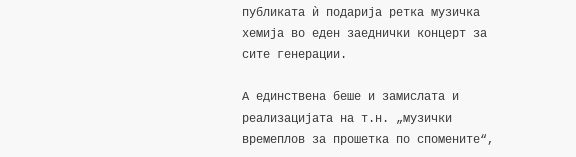публиката ѝ подарија ретка музичка хемија во еден заеднички концерт за сите генерации.

А единствена беше и замислата и реализацијата на т.н. „музички времеплов за прошетка по спомените“,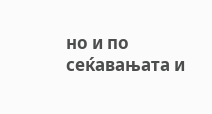но и по сеќавањата и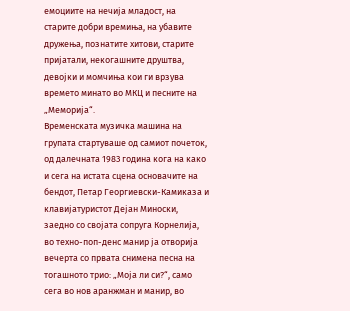емоциите на нечија младост, на старите добри времиња, на убавите дружења, познатите хитови, старите пријатали, некогашните друштва, девојки и момчиња кои ги врзува времето минато во МКЦ и песните на „Меморија“.
Временската музичка машина на групата стартуваше од самиот почеток, од далечната 1983 година кога на како и сега на истата сцена основачите на бендот, Петар Георгиевски-Камиказа и клавијатуристот Дејан Миноски, заедно со својата сопруга Корнелија, во техно-поп-денс манир ја отворија вечерта со првата снимена песна на тогашното трио: „Моја ли си?“, само сега во нов аранжман и манир, во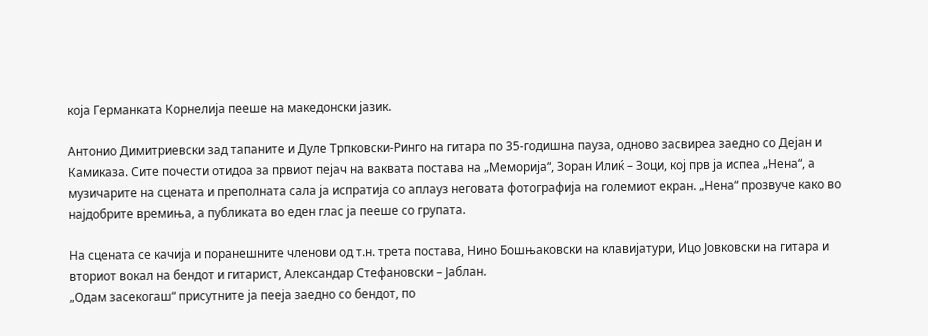која Германката Корнелија пееше на македонски јазик.

Антонио Димитриевски зад тапаните и Дуле Трпковски-Ринго на гитара по 35-годишна пауза, одново засвиреа заедно со Дејан и Камиказа. Сите почести отидоа за првиот пејач на ваквата постава на „Меморија“, Зоран Илиќ – Зоци, кој прв ја испеа „Нена“, а музичарите на сцената и преполната сала ја испратија со аплауз неговата фотографија на големиот екран. „Нена“ прозвуче како во најдобрите времиња, а публиката во еден глас ја пееше со групата.

На сцената се качија и поранешните членови од т.н. трета постава, Нино Бошњаковски на клавијатури, Ицо Јовковски на гитара и вториот вокал на бендот и гитарист, Александар Стефановски – Јаблан.
„Одам засекогаш“ присутните ја пееја заедно со бендот, по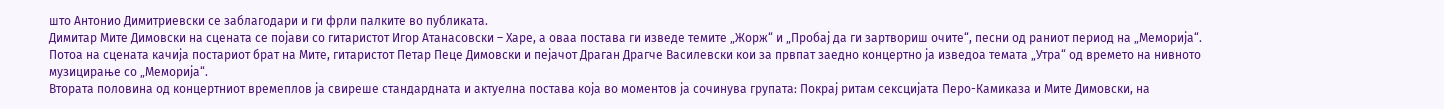што Антонио Димитриевски се заблагодари и ги фрли палките во публиката.
Димитар Мите Димовски на сцената се појави со гитаристот Игор Атанасовски – Харе, а оваа постава ги изведе темите „Жорж“ и „Пробај да ги зартвориш очите“, песни од раниот период на „Меморија“.
Потоа на сцената качија постариот брат на Мите, гитаристот Петар Пеце Димовски и пејачот Драган Драгче Василевски кои за првпат заедно концертно ја изведоа темата „Утра“ од времето на нивното музицирање со „Меморија“.
Втората половина од концертниот времеплов ја свиреше стандардната и актуелна постава која во моментов ја сочинува групата: Покрај ритам сексцијата Перо-Камиказа и Мите Димовски, на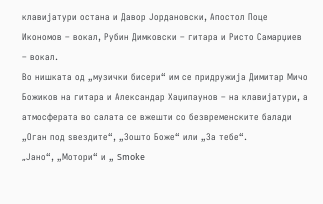клавијатури остана и Давор Јордановски, Апостол Поце Икономов – вокал, Рубин Димковски – гитара и Ристо Самарџиев – вокал.
Во нишката од „музички бисери“ им се придружија Димитар Мичо Божиков на гитара и Александар Хаџипаунов – на клавијатури, а атмосферата во салата се вжешти со безвременските балади „Оган под ѕвездите“, „Зошто Боже“ или „За тебе“.
„Jано“, „Мотори“ и „ Smoke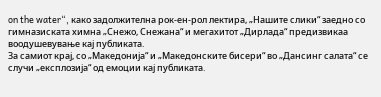on the water“, како задолжителна рок-ен-рол лектира, „Нашите слики“ заедно со гимназиската химна „Снежо, Снежана“ и мегахитот „Дирлада“ предизвикаа воодушевување кај публиката.
За самиот крај, со „Македонија“ и „Македонските бисери“ во „Дансинг салата“ се случи „експлозија“ од емоции кај публиката.